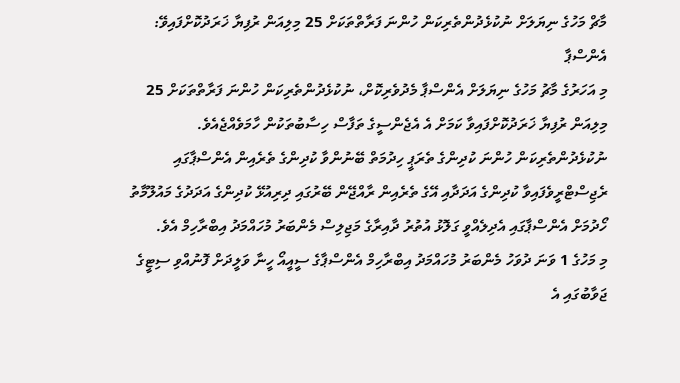މާޗް މަހުގެ ނިޔަލަށް ނުކުޅެދުންތެރިކަން ހުންނަ ފަރާތްތަކަށް 25 މިލިއަން ރުފިޔާ ޚަރަދުކޮށްފައިވޭ: އެންސްޕާ
މި އަހަރުގެ މާޗު މަހުގެ ނިޔަލަށް އެންސްޕާ މެދުވެރިކޮށް، ނުކުޅެދުންތެރިކަން ހުންނަ ފަރާތްތަކަށް 25 މިލިއަން ރުފިޔާ ޚަރަދުކޮށްފައިވާ ކަމަށް އެ އެޖެންސީގެ ތަފާސް ހިސާބުތަކުން ހާމަވެއްޖެއެވެ.
ނުކުޅެދުންތެރިކަން ހުންނަ ކުދިންގެ ތެރަޕީ ހިދުމަތް ބޭނުންވާ ކުދިންގެ ތެރެއިން އެންސްޕާގައި ރެޖިސްޓްރީވެފައިވާ ކުދިންގެ އަދަދާއި އޭގެ ތެރެއިން ރާއްޖޭން ބޭރުގައި ދިރިއުޅޭ ކުދިންގެ އަދަދުގެ މައުލޫމާތު ހޯދުމަށް އެންސްޕާގައި އެދިލެއްވީ ގަލޮޅު އުތުރު ދާއިރާގެ މަޖިލިސް މެންބަރު މުހައްމަދު އިބްރާހިމް އެވެ.
މި މަހުގެ 1 ވަނަ ދުވަހު މެންބަރު މުހައްމަދު އިބްރާހިމް އެންސްޕާގެ ސީއީއޯ ހީނާ ވަލީދަށް ފޮނުއްވި ސިޓީގެ ޖަވާބުގައި އެ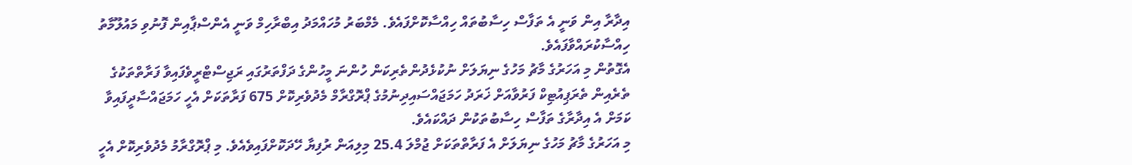އިދާރާ އިން ވަނީ އެ ތަފާސް ހިސާބުތައް ހިއްސާކޮށްފައެވެ. މެމްބަރު މުހައްމަދު އިބްރާހިމް ވަނީ އެންސްޕާއިން ފޮނުވި މައުލޫމާތު ހިއްސާކުރައްވާފައެވެ.
އެގޮތުން މި އަހަރުގެ މާޗު މަހުގެ ނިޔަލަށް ނުކުޅެދުންތެރިކަން ހުންނަ މީހުންގެ ދަފްތަރުގައި ރަޖިސްޓްރީވެފައިވާ ފަރާތްތަކުގެ ތެރެއިން ތެރަޕިއުޓިކް ފަރުވާއަށް ޚަރަދު ހަމަޖައްސައިދިނުމުގެ ޕްރޮގްރާމް މެދުވެރިކޮށް 675 ފަރާތަކަށް އެހީ ހަމަޖައްސާދީފައިވާ ކަމަށް އެ އިދާރާގެ ތަފާސް ހިސާބުތަކުން ދައްކައެވެ.
މި އަހަރުގެ މާޗު މަހުގެ ނިޔަލަށް އެ ފަރާތްތަކަށް ޖުމްލަ 25.4 މިލިއަން ރުފިޔާ ހޭދަކޮށްފައިވެއެވެ. މި ޕްރޮގްރާމު މެދުވެރިކޮށް އެހީ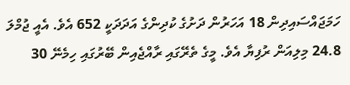ހަމަޖައްސައިދިން 18 އަހަރުން ދަށުގެ ކުދިންގެ އަދަދަކީ 652 އެވެ. އެއީ ޖުމްލަ 24.8 މިލިއަން ރުފިޔާ އެވެ. މީގެ ތެރޭގައި ރާއްޖެއިން ބޭރުގައި ހިމެނޭ 30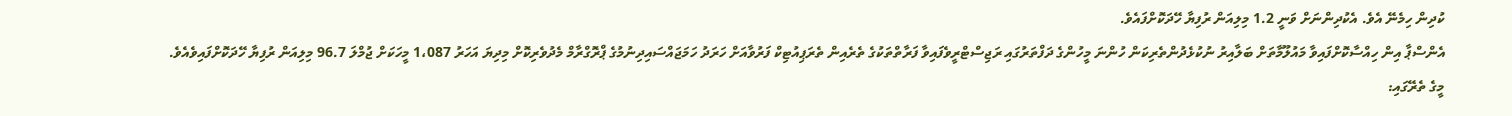ކުދިން ހިމެނޭ އެވެ. އެކުދިންނަށް ވަނީ 1.2 މިލިއަން ރުފިޔާ ހޭދަކޮށްފައެވެ.
އެންސްޕާ އިން ހިއްސާކޮށްފައިވާ މައުލޫމާތަށް ބަލާއިރު ނުކުޅެދުންތެރިކަން ހުންނަ މީހުންގެ ދަފްތަރުގައި ރަޖިސްޓްރީވެފައިވާ ފަރާތްތަކުގެ ތެރެއިން ތެރަޕިއުޓިކް ފަރުވާއަށް ހަރަދު ހަމަޖައްސައިދިނުމުގެ ޕްރޮގްރާމް މެދުވެރިކޮށް މިދިޔަ އަހަރު 1،087 މީހަކަށް ޖުމްލަ 96.7 މިލިއަން ރުފިޔާ ހޭދަކޮށްފައިވެއެވެ.
މީގެ ތެރޭގައި: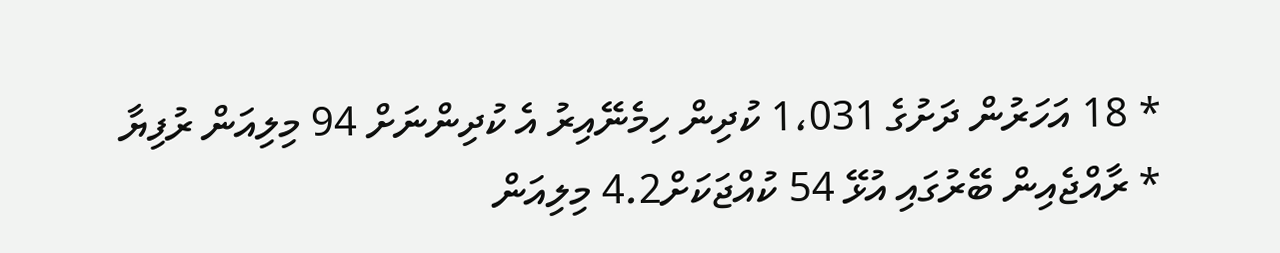* 18 އަހަރުން ދަށުގެ 1،031 ކުދިން ހިމެނޭއިރު އެ ކުދިންނަށް 94 މިލިއަން ރުފިޔާ
* ރާއްޖެއިން ބޭރުގައި އުޅޭ 54 ކުއްޖަކަށް4.2 މިލިއަން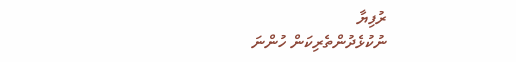ރުފިޔާ
ނުކުޅެދުންތެރިކަން ހުންނަ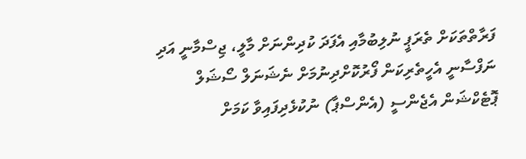ފަރާތްތަކަށް ތެރަޕީ ނުލިބުމާއި އެފަދަ ކުދިންނަށް މާލީ، ޖިސްމާނީ އަދި ނަފްސާނީ އެހީތެރިކަން ފޯރުކޮށްދިނުމަށް ނެޝަނަލް ސޯޝަލް ޕޮޓެކްޝަން އެޖެންސީ (އެންސްޕާ) ނުކުޅެދިފައިވާ ކަމަށް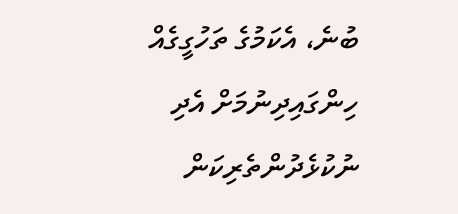ބުނެ، އެކަމުގެ ތަހުގީގެއް ހިންގައިދިނުމަށް އެދި ނުކުޅެދުންތެރިކަން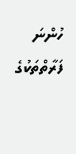ހުންނަ ފަރާތްތަކުގެ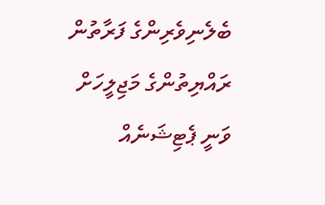ބެލެނިވެރިންގެ ފަރާތުން ރައްޔިތުންގެ މަޖިލީހަށް ވަނީ ޕެޓިޝަނެއް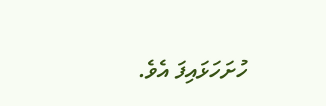ހުށަހަޅައިފަ އެވެ.